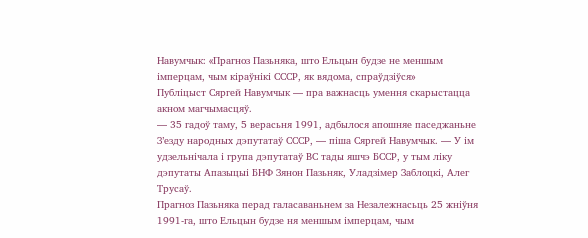Навумчык: «Прагноз Пазьняка, што Ельцын будзе не меншым імперцам, чым кіраўнікі СССР, як вядома, спраўдзіўся»
Публіцыст Сяргей Навумчык — пра важнасць умення скарыстацца акном магчымасцяў.
— 35 гадоў таму, 5 верасьня 1991, адбылося апошняе паседжаньне З’езду народных дэпутатаў СССР, — піша Сяргей Навумчык. — У ім удзельнічала і група дэпутатаў ВС тады яшчэ БССР, у тым ліку дэпутаты Апазыцыі БНФ Зянон Пазьняк, Уладзімер Заблоцкі, Алег Трусаў.
Прагноз Пазьняка перад галасаваньнем за Незалежнасьць 25 жніўня 1991-га, што Ельцын будзе ня меншым імперцам, чым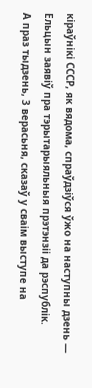кіраўнікі СССР, як вядома, спраўдзіўся ўжо на наступны дзень — Ельцын заявіў пра тэрытарыяльныя прэтэнзіі да рэспублік.
А праз тыдзень, 3 верасьня, сказаў у сваім выступе на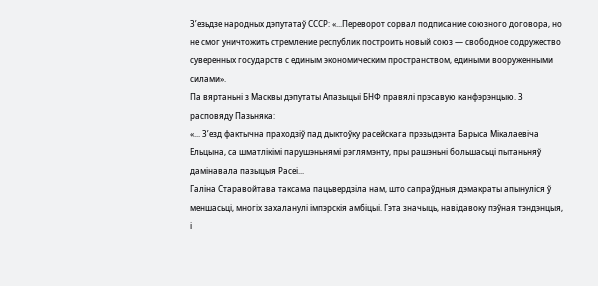З’езьдзе народных дэпутатаў СССР: «...Переворот сорвал подписание союзного договора, но не смог уничтожить стремление республик построить новый союз — свободное содружество суверенных государств с единым экономическим пространством, едиными вооруженными силами».
Па вяртаньні з Масквы дэпутаты Апазыцыі БНФ правялі прэсавую канфэрэнцыю. З расповяду Пазьняка:
«... З’езд фактычна праходзіў пад дыктоўку расейскага прэзыдэнта Барыса Мікалаевіча Ельцына, са шматлікімі парушэньнямі рэглямэнту, пры рашэньні большасьці пытаньняў дамінавала пазыцыя Расеі...
Галіна Старавойтава таксама пацьвердзіла нам, што сапраўдныя дэмакраты апынуліся ў меншасьці, многіх захаланулі імпэрскія амбіцыі. Гэта значыць, навідавоку пэўная тэндэнцыя, і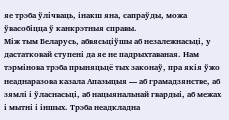яе трэба ўлічваць, інакш яна, сапраўды, можа ўвасобіцца ў канкрэтныя справы.
Між тым Беларусь, абвясьціўшы аб незалежнасьці, у дастатковай ступені да яе не падрыхтаваная. Нам тэрмінова трэба прыняцьцё тых законаў, пра якія ўжо неаднаразова казала Апазыцыя — аб грамадзянстве, аб зямлі і ўласнасьці, аб нацыянальнай гвардыі, аб межах і мытні і іншых. Трэба неадкладна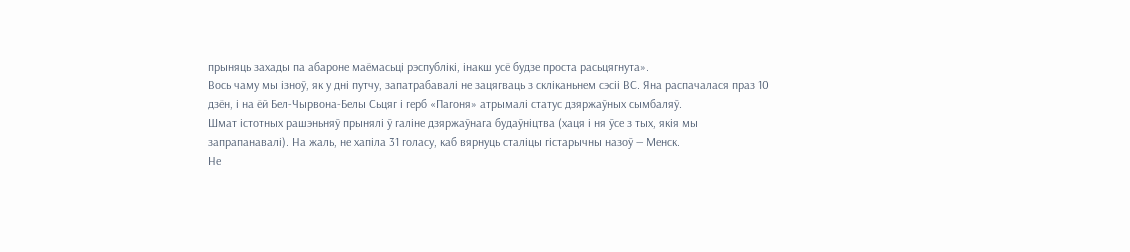прыняць захады па абароне маёмасьці рэспублікі, інакш усё будзе проста расьцягнута».
Вось чаму мы ізноў, як у дні путчу, запатрабавалі не зацягваць з скліканьнем сэсіі ВС. Яна распачалася праз 10 дзён, і на ёй Бел-Чырвона-Белы Сьцяг і герб «Пагоня» атрымалі статус дзяржаўных сымбаляў.
Шмат істотных рашэньняў прынялі ў галіне дзяржаўнага будаўніцтва (хаця і ня ўсе з тых, якія мы запрапанавалі). На жаль, не хапіла 31 голасу, каб вярнуць сталіцы гістарычны назоў — Менск.
Не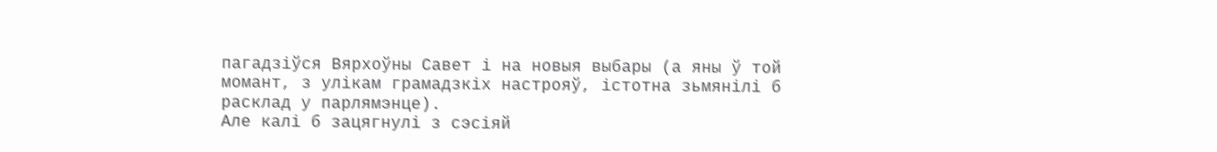пагадзіўся Вярхоўны Савет і на новыя выбары (а яны ў той момант, з улікам грамадзкіх настрояў, істотна зьмянілі б расклад у парлямэнце).
Але калі б зацягнулі з сэсіяй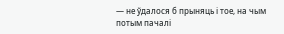— не ўдалося б прыняць і тое, на чым потым пачалі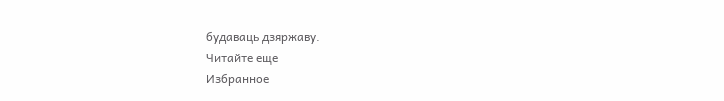будаваць дзяржаву.
Читайте еще
Избранное